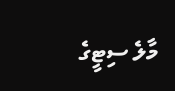މާލެ ސިޓީގެ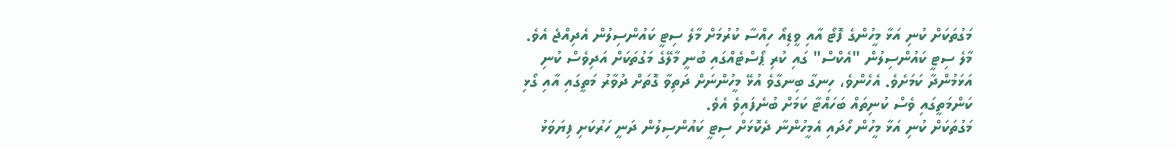މަގުތަކަށް ކުނި އަޅާ މީހުންގެ ފޮޓޯ އާއި ވީޑިއޯ ހިއްސާ ކުރުމަށް މާލެ ސިޓީ ކައުންސިލުން އެދިއްޖެ އެވެ.
މާލެ ސިޓީ ކައުންސިލުން "އެކްސް" ގައި ކުރި ޕޯސްޓެއްގައި ބުނީ މާލޭގެ މަގުތަކަށް އަދިވެސް ކުނި އަޅަމުންދާ ކަމަށެވެ. އެހެންވެ، ހިނގާ ބިނގާވެ އުޅޭ މީހުންނަށް ދަތިވާ ގޮތަށް ދުވާރު މަތީގައި އާއި ގޯޅި ކަންމަތީގައި ވެސް ކުނިތައް ބަހައްޓާ ކަމަށް ބުނެފައިވެ އެވެ.
މަގުތަކަށް ކުނި އަޅާ މީހުން ހޯދައި އެމީހުންނާ ދެކޮޅަށް ސިޓީ ކައުންސިލުން ދަނީ ހަރުކަށި ފިޔަވަޅު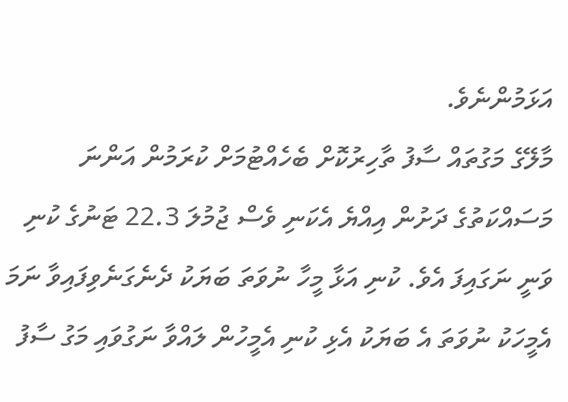އަޅަމުންނެވެ.
މާލޭގެ މަގުތައް ސާފު ތާހިރުކޮށް ބެހެއްޓުމަށް ކުރަމުން އަންނަ މަސައްކަތުގެ ދަށުން އިއްޔެ އެކަނި ވެސް ޖުމުލަ 22.3 ޓަނުގެ ކުނި ވަނީ ނަގައިފަ އެވެ. ކުނި އަޅާ މީހާ ނުވަތަ ބަޔަކު ދެނެގަނެވިފައިވާ ނަމަ އެމީހަކު ނުވަތަ އެ ބަޔަކު އެޅި ކުނި އެމީހުން ލައްވާ ނަގުވައި މަގު ސާފު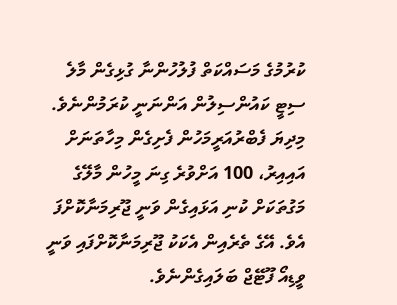ކުރުމުގެ މަސައްކަތް ފުލުހުންނާ ގުޅިގެން މާލެ ސިޓީ ކައުންސިލުން އަންނަނީ ކުރަމުންނެވެ.
މިދިޔަ ފެބްރުއަރީމަހުން ފެށިގެން މިހާތަނަށް އައިއިރު، 100 އަށްވުރެ ގިނަ މީހުން މާލޭގެ މަގުތަކަށް ކުނި އަޅައިގެން ވަނީ ޖޫރިމަނާކޮށްފަ އެވެ. އޭގެ ތެރެއިން އެކަކު ޖޫރިމަނާކޮށްފައި ވަނީ ވީޑިއޯ ފޫޓޭޖް ބަލައިގެންނެވެ.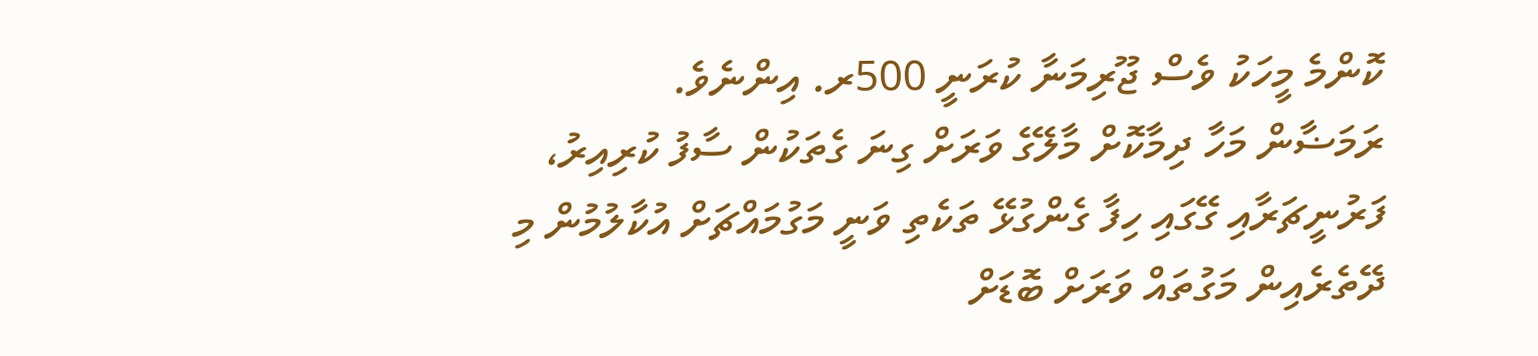ކޮންމެ މީހަކު ވެސް ޖޫރިމަނާ ކުރަނީ 500ރ. އިންނެވެ.
ރަމަޟާން މަހާ ދިމާކޮށް މާލޭގެ ވަރަށް ގިނަ ގެތަކުން ސާފު ކުރިއިރު، ފަރުނީޗަރާއި ގޭގައި ހިފާ ގެންގުޅޭ ތަކެތި ވަނީ މަގުމައްޗަށް އުކާލުމުން މި ދޭތެރެއިން މަގުތައް ވަރަށް ބޮޑަށް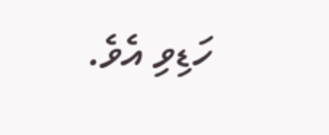ހަޑިވި އެވެ.